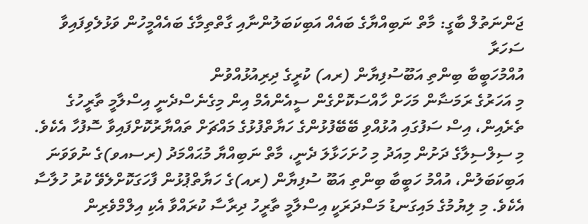ޖަންނަތުލް ބާގީ: މާތް ނަބިއްޔާގެ ބައެއް އަބިކަބަލުންނާއި ގާތްތިމާގެ ބައެއްމީހުން ވަޅުލެވިފައިވާ ސަހަރާ
އުއްމުހަބީބާ ބިންތި އަބޫސުފިޔާން (ރއ) ކުރީގެ ދިރިއުޅުއްވުން
މި އަހަރުގެ ރަމަޟާން މަހަށް ހާއްސަކޮށްގެން ސީއެންއެމް އިން މިގެނެސްދެނީ އިސްލާމީ ތާރީހުގެ ތެރެއިން، އިސް ސަފުގައި އުޅުއްވި ބޭބޭފުޅުންގެ ހަޔާތްފުޅުގެ މައްޗަށް ތައްޔާރުކޮށްފައިވާ ސޮފުހާ އެކެވެ. މި ސިލްސިލާގެ ދަށުން މިއަދު މި ހުށަހަޅާލަ ދެނީ، މާތް ނަބިއްޔާ މުޙައްމަދު (ރސއވ)ގެ ނުވަވަނަ އަބިކަބަލުން، އުއްމު ހަބީބާ ބިންތި އަބޫ ސުފިޔާން (ރއ)ގެ ހަޔާތްޕުޅުން ފާހަގަކޮށްލެވޭ ކުރު ހުލާސާ އެކެވެ. މި ލިޔުމުގެ މައިގަނޑު މަސްދަރަކީ އިސްލާމީ ތާރީހު ދިރާސާ ކުރައްވާ އެކި އިލްމްވެރިން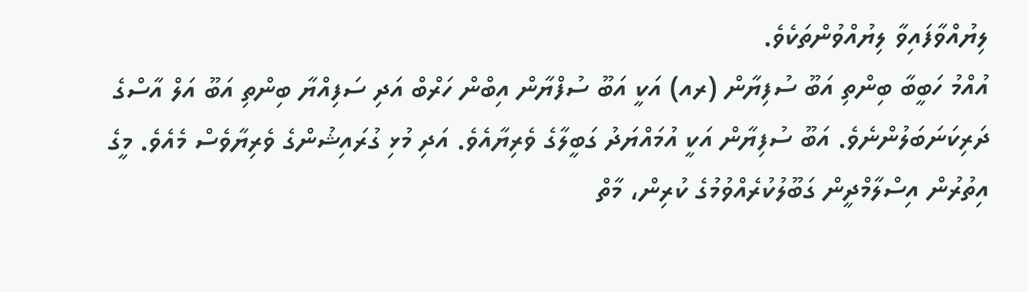ލިޔުއްވާފައިވާ ލިޔުއްވުންތަކެވެ.
އުއްމު ހަބީބާ ބިންތި އަބޫ ސުފިޔާން (ރއ) އަކީ އަބޫ ސުފްޔާން އިބްން ހަރްބް އަދި ސަފިއްޔާ ބިންތި އަބޫ އަލް އާސްގެ ދަރިކަނަބަލުންނެވެ. އަބޫ ސުފިޔާން އަކީ އުމައްޔަދު ގަބީލާގެ ވެރިޔާއެވެ. އަދި މުޅި ގުރައިޝުންގެ ވެރިޔާވެސް މެއެވެ. މީގެ އިތުރުން އިސްލާމްދީން ގަބޫލުކުރެއްވުމުގެ ކުރިން، މާތް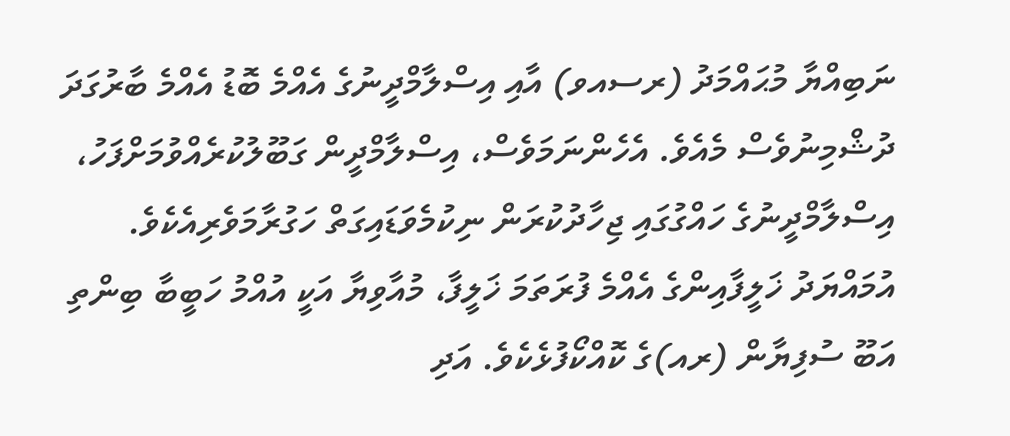ނަބިއްޔާ މުޙައްމަދު (ރސއވ) އާއި އިސްލާމްދީނުގެ އެއްމެ ބޮޑު އެއްމެ ބާރުގަދަ ދުޝްމިނުވެސް މެއެވެ. އެހެންނަމަވެސް، އިސްލާމްދީން ގަބޫލުކުރެއްވުމަށްފަހު، އިސްލާމްދީނުގެ ހައްގުގައި ޖިހާދުކުރަން ނިކުމެވަޑައިގަތް ހަގުރާމަވެރިއެކެވެ. އުމައްޔަދު ޚަލީފާއިންގެ އެއްމެ ފުރަތަމަ ޚަލީފާ، މުއާވިޔާ އަކީ އުއްމު ހަބީބާ ބިންތި އަބޫ ސުފިޔާން (ރއ)ގެ ކޮއްކޯފުޅެކެވެ. އަދި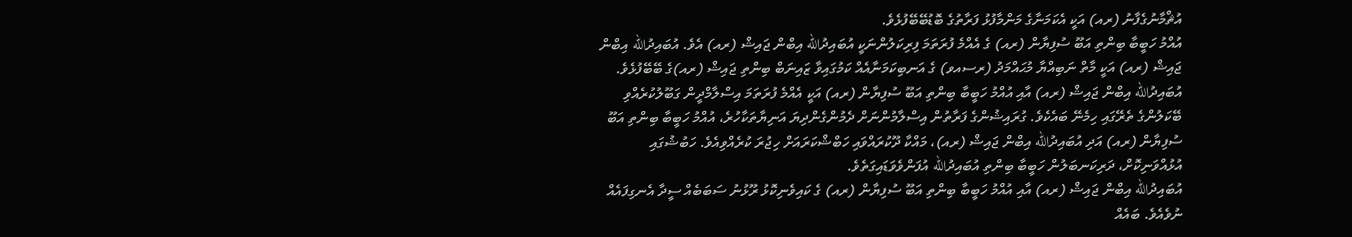އުޘްމާނުގެފާނު (ރއ) އަކީ އެކަމަނާގެ މަންމާފުޅު ފަރާތުގެ ބޮޑުބޭބޭފުޅެވެ.
އުއްމު ހަބީބާ ބިންތި އަބޫ ސުފިޔާން (ރއ) ގެ އެއްމެ ފުރަތަމަ ފިރިކަލުންނަކީ އުބައިދުالله އިބްން ޖައިޝް (ރއ) އެވެ. އުބައިދުالله އިބްން ޖައިޝް (ރއ) އަކީ މާތް ނަބިއްޔާ މުޙައްމަދު (ރސއވ) ގެ އަނބިކަމަނާއެއް ކަމުގައިވާ ޒައިނަބް ބިންތި ޖައިޝް (ރއ)ގެ ބޭބޭފުޅެވެ. އުބައިދުالله އިބްން ޖައިޝް (ރއ) އާއި އުއްމު ހަބީބާ ބިންތި އަބޫ ސުފިޔާން (ރއ) އަކީ އެއްމެ ފުރަތަމަ އިސްލާމްދީން ގަބޫލުކުރެއްވި ބޭކަލުންގެ ތެރޭގައި ހިމެނޭ ބައެކެވެ. ގުރައިޝުންގެ ފަރާތުން އިސްލާމުންނަށް ދެމުންގެންދިޔަ އަނިޔާތަކާހުރެ، އުއްމު ހަބީބާ ބިންތި އަބޫ ސުފިޔާން (ރއ) އަދި އުބައިދުالله އިބްން ޖައިޝް (ރއ)، މައްކާ ދޫކުރައްވައި ހަބްޝްކަރައަށް ހިޖުރަ ކުރެއްވިއެވެ. ހަބުޝުގައި އުޅުއްވަނިކޮށް، ދަރިކަނބަލުން ހަބީބާ ބިންތި އުބައިދުالله އުފަންވެވަޑައިގަތެވެ.
އުބައިދުالله އިބްން ޖައިޝް (ރއ) އާއި އުއްމު ހަބީބާ ބިންތި އަބޫ ސުފިޔާން (ރއ) ގެ ކައިވެނިކޮޅު ރޫޅުނު ސަބަބެއް ސީދާ އެނގިފައެއް ނުވެއެވެ. ބައެއް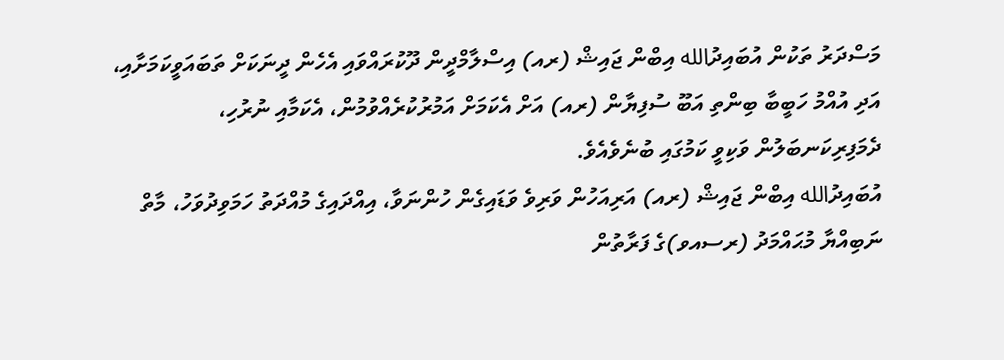މަސްދަރު ތަކުން އުބައިދުالله އިބްން ޖައިޝް (ރއ) އިސްލާމްދީން ދޫކުރައްވައި އެހެން ދީނަކަށް ތަބައަވީކަމަށާއި، އަދި އުއްމު ހަބީބާ ބިންތި އަބޫ ސުފިޔާން (ރއ) އަށް އެކަމަށް އަމުރުކުރެއްވުމުން، އެކަމާއި ނުރުހި، ދެމަފިރިކަނބަލުން ވަކިވީ ކަމުގައި ބުނެވެއެވެ.
އުބައިދުالله އިބްން ޖައިޝް (ރއ) އަރިއަހުން ވަރިވެ ވަޑައިގެން ހުންނަވާ، އިއްދައިގެ މުއްދަތު ހަމަވިދުވަހު، މާތް ނަބިއްޔާ މުޙައްމަދު (ރސއވ)ގެ ފަރާތުން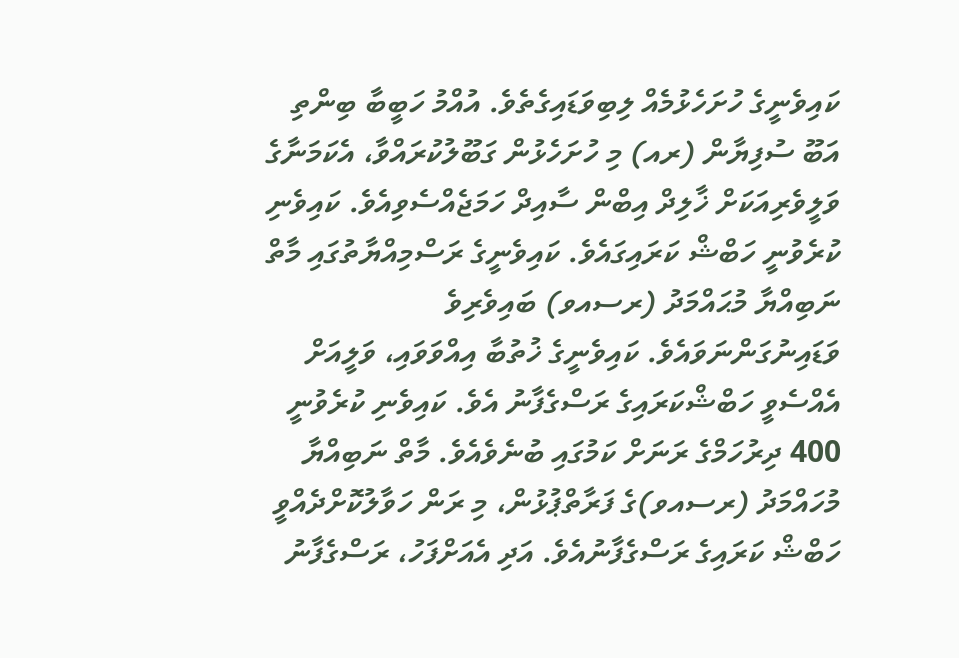ކައިވެނީގެ ހުށަހެޅުމެއް ލިބިވަޑައިގެތެވެ. އުއްމު ހަބީބާ ބިންތި އަބޫ ސުފިޔާން (ރއ) މި ހުށަހެޅުން ގަބޫލުކުރައްވާ، އެކަމަނާގެ ވަލީވެރިއަކަށް ޚާލިދް އިބްން ސާއިދް ހަމަޖެއްސެވިއެވެ. ކައިވެނި ކުރެވުނީ ހަބްޝް ކަރައިގައެވެ. ކައިވެނީގެ ރަސްމިއްޔާތުގައި މާތް ނަބިއްޔާ މުޙައްމަދު (ރސއވ) ބައިވެރިވެ ވަޑައިނުގަންނަވައެވެ. ކައިވެނީގެ ޚުތުބާ އިއްވަވައި، ވަލީއަށް އެއްސެވީ ހަބްޝްކަރައިގެ ރަސްގެފާނު އެވެ. ކައިވެނި ކުރެވުނީ 400 ދިރުހަމްގެ ރަނަށް ކަމުގައި ބުނެވެއެވެ. މާތް ނަބިއްޔާ މުހައްމަދު (ރސއވ)ގެ ފަރާތްޕުޅުން، މި ރަން ހަވާލުކޮށްދެއްވީ ހަބްޝް ކަރައިގެ ރަސްގެފާނުއެވެ. އަދި އެއަށްފަހު، ރަސްގެފާނު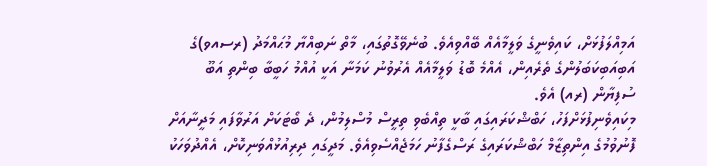އަމިއްލަފުޅަށް، ކައިވެނީގެ ވަލީމާއެއް ބޭއްވިއެވެ. ބުނެވޭގޮތުގައި، މާތް ނަބިއްޔާ މުޙައްމަދު (ރސއވ)ގެ އަބިއަބިކަބަލުންގެ ތެރެއިން، އެއްމެ ބޮޑު ވަލީމާއެއް އެރުވުނު ކަމަނާ އަކީ އުއްމު ހަބީބާ ބިންތި އަބޫ ސުފިޔާން (ރއ) އެވެ.
މިކައިވެނިފުޅަށްފަހު، ހަބްޝްކަރައިގައި ބާކީ ތިއްބެވި ތިރީސް މުސްލިމުން، ދެ ބޯޓަކަށް އަރުވާފައި މަދީނާއަށް ފޮނުވުމުގެ އިންތިޒާމް ހަބްޝްކަރައިގެ ރަސްގެފާނު ހަމަޖެއްސެވިއެވެ. މަދީގައި ދިރިއުޅުއްވަނިކޮށް، އެއްދުވަހަކު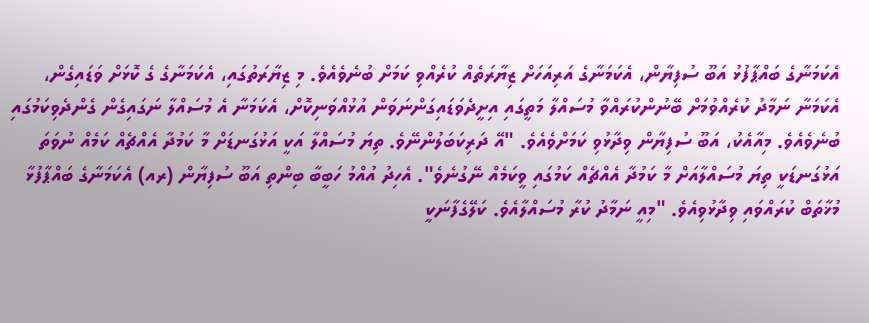އެކަމަނާގެ ބައްޕާފުޅު އަބޫ ސުފިޔާން، އެކަމަނާގެ އަރިއަހަށް ޒިޔާރަތެއް ކުރެއްވި ކަމަށް ބުނެވެއެވެ. މި ޒިޔާރަތުގައި، އެކަމަނާގެ ގެ ކޮޅަށް ވަޑައިގެން، އެކަމަނާ ނަމާދު ކުރެއްވުމަށް ބޭނުންކުރައްވާ މުސައްލާ މަތީގައި އިށީދެވަޑައިގަންނަވަން އުޅުއްވަނިކޮށް، އެކަމަނާ އެ މުސައްލާ ނަގައިގެން ގެންދެވިކަމުގައި ބުނެވެއެވެ. މިއާއެކު، އަބޫ ސުފިޔާން ވިދާޅުވި ކަމަށްވެއެވެ. "އޭ ދަރިކަބަލުންނޭވެ. ތިޔަ މުސައްލާ އަކީ އަޅުގަނޑަށް މާ ކަމުދާ އެއްޗެއް ކަމެއް ނުވަތަ އަޅުގަނޑަކީ ތިޔަ މުސައްލާއަށް މާ ކަމުދާ އެއްޗެއް ކަމުގައި ވީކަމެއް ނޭގުނެވެ". އެހިދު އުއްމު ހަބީބާ ބިންތި އަބޫ ސުފިޔާން (ރއ) އެކަމަނާގެ ބައްޕާފުޅާ މުޚާތަބް ކުރައްވައި ވިދާޅުވިއެވެ. "މިއީ ނަމާދު ކުރާ މުސައްލާއެވެ. ކަލޭގެފާނަކީ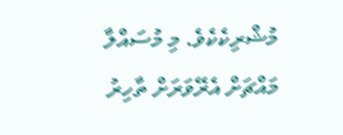މުޝްރިކެކެވެ. މި މުސައްލާ މައްޗަށް އެރޭވަރަށް ތާހިރު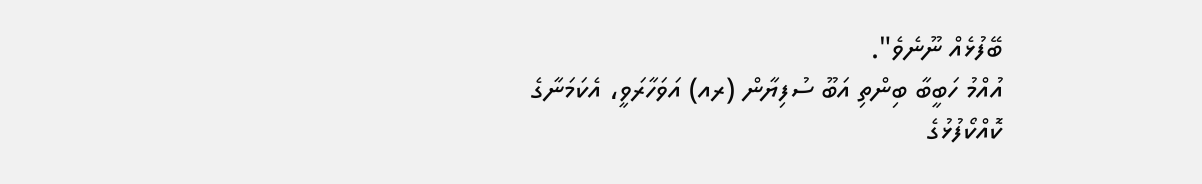ބޭފުޅެއް ނޫނެވެ".
އުއްމު ހަބީބާ ބިންތި އަބޫ ސުފިޔާން (ރއ) އަވަހާރަވީ، އެކަމަނާގެ ކޮއްކޯފުޅުގެ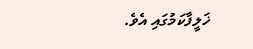ޚަލީފާކަމުގައި އެވެ.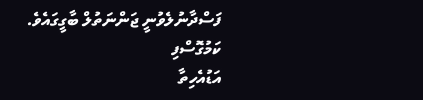ފަސްދާނުލެވުނީ ޖަންނަތުލް ބާގީގައެވެ.
ކަމުގޮސްފި
އަޑުއެހިތާ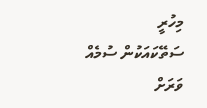މިހުރީ
ސަތޭކައަކުން ސުމެއް
ވަރަށް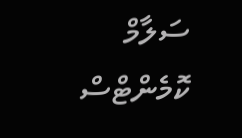ސަލާމް
ކޮމެންޓްސް